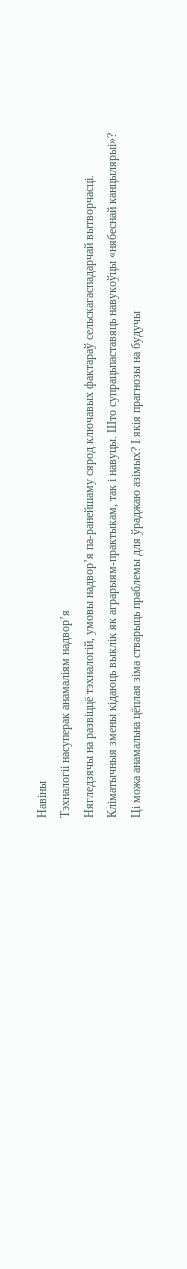Навiны
Тэхналогіі насуперак анамаліям надвор’я
Нягледзячы на развіццё тэхналогій, умовы надвор’я па-ранейшаму сярод ключавых фактараў сельскагаспадарчай вытворчасці. Кліматычныя змены кідаюць выклік як аграрыям-практыкам, так і навуцы. Што супрацьпаставяць навукоўцы «нябеснай канцылярыі»? Ці можа анамальна цёплая зіма стварыць праблемы для ўраджаю азімых? І якія прагнозы на будучы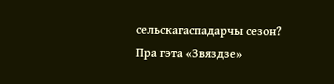сельскагаспадарчы сезон? Пра гэта «Звяздзе»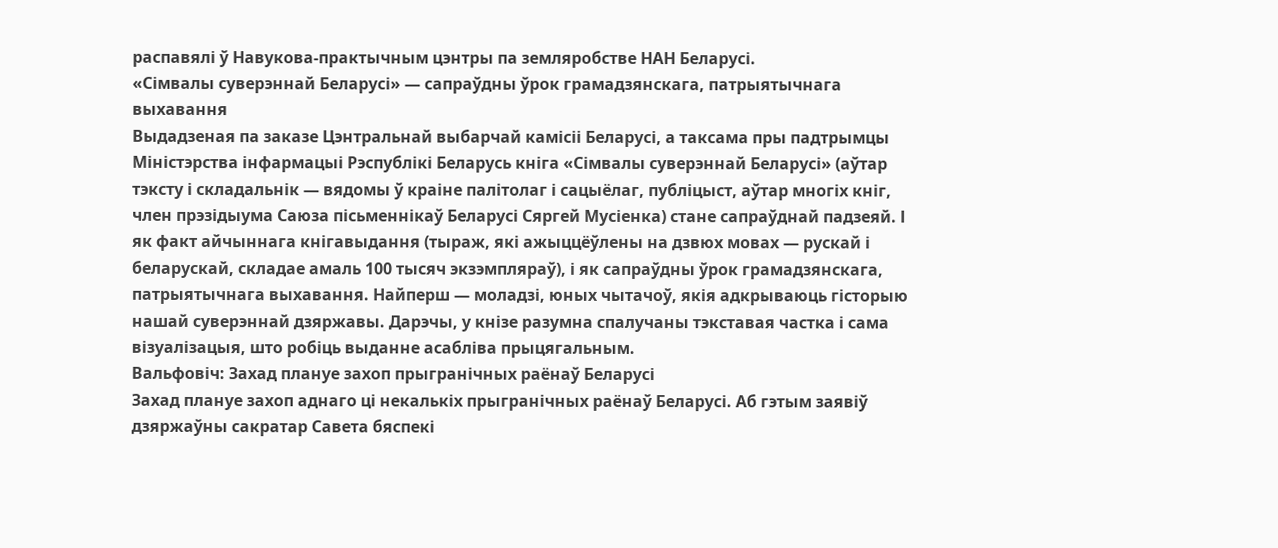распавялі ў Навукова-практычным цэнтры па земляробстве НАН Беларусі.
«Сімвалы суверэннай Беларусі» — сапраўдны ўрок грамадзянскага, патрыятычнага выхавання
Выдадзеная па заказе Цэнтральнай выбарчай камісіі Беларусі, а таксама пры падтрымцы Міністэрства інфармацыі Рэспублікі Беларусь кніга «Сімвалы суверэннай Беларусі» (аўтар тэксту і складальнік — вядомы ў краіне палітолаг і сацыёлаг, публіцыст, аўтар многіх кніг, член прэзідыума Саюза пісьменнікаў Беларусі Сяргей Мусіенка) стане сапраўднай падзеяй. І як факт айчыннага кнігавыдання (тыраж, які ажыццёўлены на дзвюх мовах — рускай і беларускай, складае амаль 100 тысяч экзэмпляраў), і як сапраўдны ўрок грамадзянскага, патрыятычнага выхавання. Найперш — моладзі, юных чытачоў, якія адкрываюць гісторыю нашай суверэннай дзяржавы. Дарэчы, у кнізе разумна спалучаны тэкставая частка і сама візуалізацыя, што робіць выданне асабліва прыцягальным.
Вальфовіч: Захад плануе захоп прыгранічных раёнаў Беларусі
Захад плануе захоп аднаго ці некалькіх прыгранічных раёнаў Беларусі. Аб гэтым заявіў дзяржаўны сакратар Савета бяспекі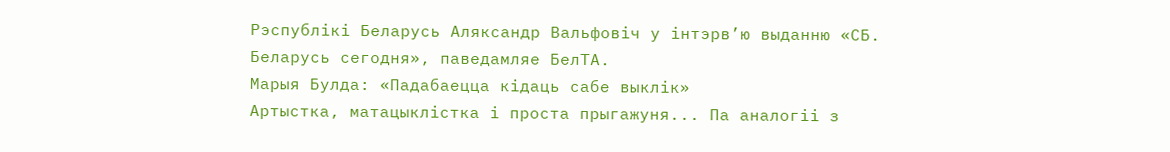Рэспублікі Беларусь Аляксандр Вальфовіч у інтэрв’ю выданню «СБ. Беларусь сегодня», паведамляе БелТА.
Марыя Булда: «Падабаецца кідаць сабе выклік»
Артыстка, матацыклістка і проста прыгажуня... Па аналогіі з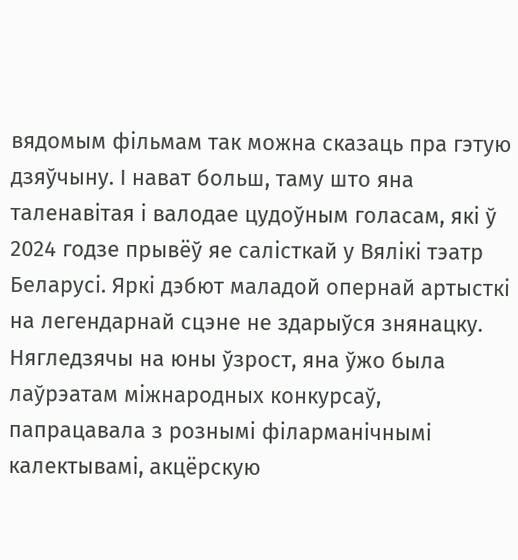вядомым фільмам так можна сказаць пра гэтую дзяўчыну. І нават больш, таму што яна таленавітая і валодае цудоўным голасам, які ў 2024 годзе прывёў яе салісткай у Вялікі тэатр Беларусі. Яркі дэбют маладой опернай артысткі на легендарнай сцэне не здарыўся знянацку. Нягледзячы на юны ўзрост, яна ўжо была лаўрэатам міжнародных конкурсаў, папрацавала з рознымі філарманічнымі калектывамі, акцёрскую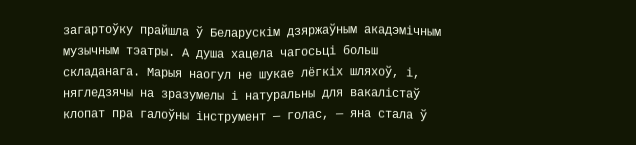загартоўку прайшла ў Беларускім дзяржаўным акадэмічным музычным тэатры. А душа хацела чагосьці больш складанага. Марыя наогул не шукае лёгкіх шляхоў, і, нягледзячы на зразумелы і натуральны для вакалістаў клопат пра галоўны інструмент — голас, — яна стала ў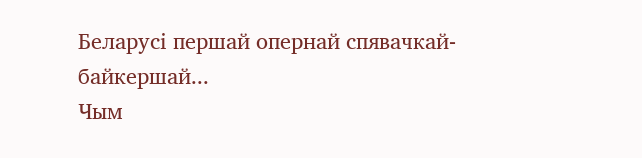Беларусі першай опернай спявачкай-байкершай...
Чым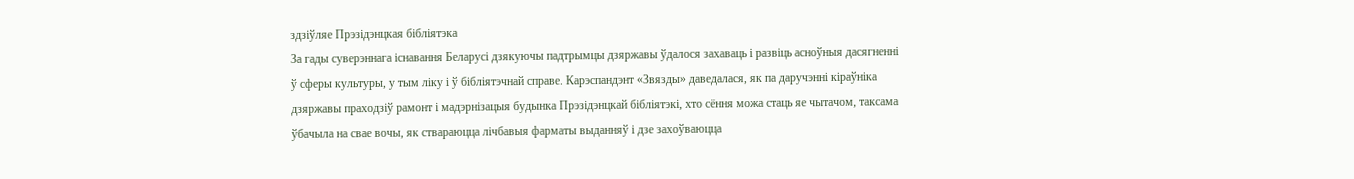здзіўляе Прэзідэнцкая бібліятэка
За гады суверэннага існавання Беларусі дзякуючы падтрымцы дзяржавы ўдалося захаваць і развіць асноўныя дасягненні ў сферы культуры, у тым ліку і ў бібліятэчнай справе. Карэспандэнт «Звязды» даведалася, як па даручэнні кіраўніка дзяржавы праходзіў рамонт і мадэрнізацыя будынка Прэзідэнцкай бібліятэкі, хто сёння можа стаць яе чытачом, таксама ўбачыла на свае вочы, як ствараюцца лічбавыя фарматы выданняў і дзе захоўваюцца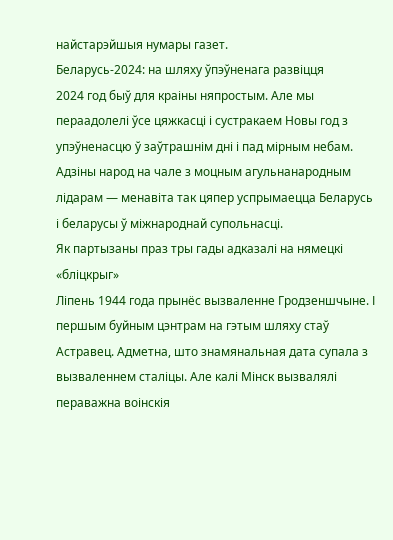найстарэйшыя нумары газет.
Беларусь-2024: на шляху ўпэўненага развіцця
2024 год быў для краіны няпростым. Але мы пераадолелі ўсе цяжкасці і сустракаем Новы год з упэўненасцю ў заўтрашнім дні і пад мірным небам. Адзіны народ на чале з моцным агульнанародным лідарам — менавіта так цяпер успрымаецца Беларусь і беларусы ў міжнароднай супольнасці.
Як партызаны праз тры гады адказалі на нямецкі «бліцкрыг»
Ліпень 1944 года прынёс вызваленне Гродзеншчыне. І першым буйным цэнтрам на гэтым шляху стаў Астравец. Адметна, што знамянальная дата супала з вызваленнем сталіцы. Але калі Мінск вызвалялі пераважна воінскія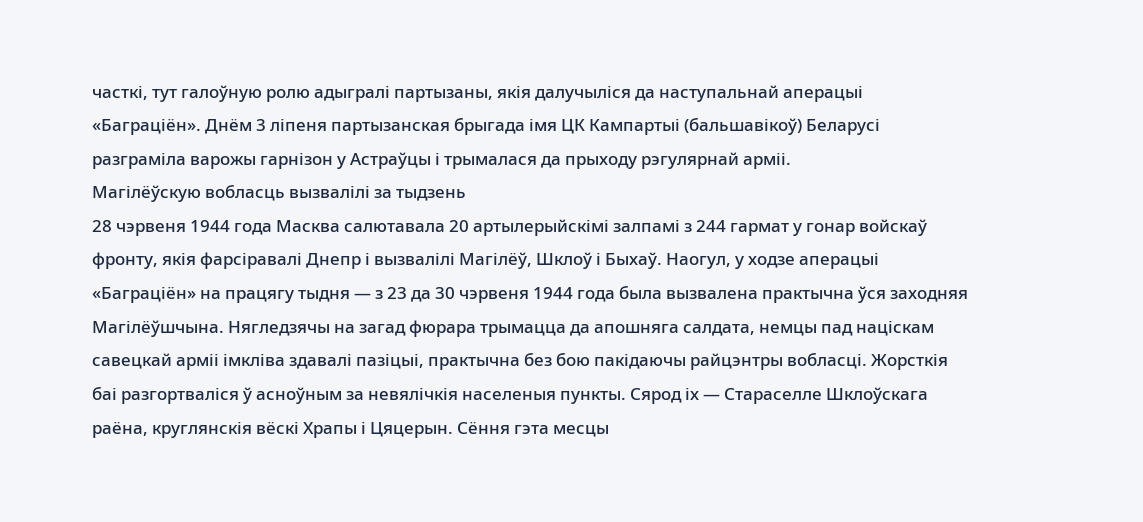часткі, тут галоўную ролю адыгралі партызаны, якія далучыліся да наступальнай аперацыі «Баграціён». Днём 3 ліпеня партызанская брыгада імя ЦК Кампартыі (бальшавікоў) Беларусі разграміла варожы гарнізон у Астраўцы і трымалася да прыходу рэгулярнай арміі.
Магілёўскую вобласць вызвалілі за тыдзень
28 чэрвеня 1944 года Масква салютавала 20 артылерыйскімі залпамі з 244 гармат у гонар войскаў фронту, якія фарсіравалі Днепр і вызвалілі Магілёў, Шклоў і Быхаў. Наогул, у ходзе аперацыі «Баграціён» на працягу тыдня — з 23 да 30 чэрвеня 1944 года была вызвалена практычна ўся заходняя Магілёўшчына. Нягледзячы на загад фюрара трымацца да апошняга салдата, немцы пад націскам савецкай арміі імкліва здавалі пазіцыі, практычна без бою пакідаючы райцэнтры вобласці. Жорсткія баі разгортваліся ў асноўным за невялічкія населеныя пункты. Сярод іх — Стараселле Шклоўскага раёна, круглянскія вёскі Храпы і Цяцерын. Сёння гэта месцы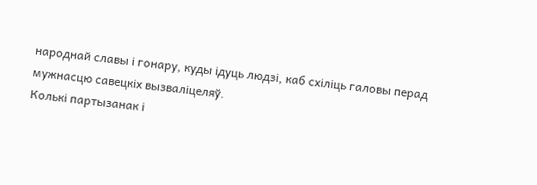народнай славы і гонару, куды ідуць людзі, каб схіліць галовы перад мужнасцю савецкіх вызваліцеляў.
Колькі партызанак і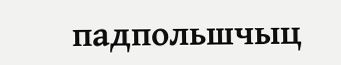падпольшчыц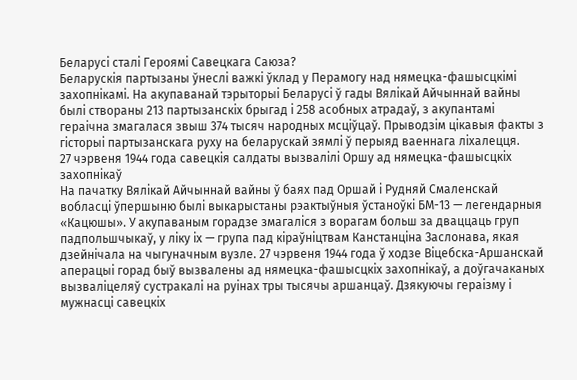Беларусі сталі Героямі Савецкага Саюза?
Беларускія партызаны ўнеслі важкі ўклад у Перамогу над нямецка-фашысцкімі захопнікамі. На акупаванай тэрыторыі Беларусі ў гады Вялікай Айчыннай вайны былі створаны 213 партызанскіх брыгад і 258 асобных атрадаў, з акупантамі гераічна змагалася звыш 374 тысяч народных мсціўцаў. Прыводзім цікавыя факты з гісторыі партызанскага руху на беларускай зямлі ў перыяд ваеннага ліхалецця.
27 чэрвеня 1944 года савецкія салдаты вызвалілі Оршу ад нямецка-фашысцкіх захопнікаў
На пачатку Вялікай Айчыннай вайны ў баях пад Оршай і Рудняй Смаленскай вобласці ўпершыню былі выкарыстаны рэактыўныя ўстаноўкі БМ-13 — легендарныя «Кацюшы». У акупаваным горадзе змагаліся з ворагам больш за дваццаць груп падпольшчыкаў, у ліку іх — група пад кіраўніцтвам Канстанціна Заслонава, якая дзейнічала на чыгуначным вузле. 27 чэрвеня 1944 года ў ходзе Віцебска-Аршанскай аперацыі горад быў вызвалены ад нямецка-фашысцкіх захопнікаў, а доўгачаканых вызваліцеляў сустракалі на руінах тры тысячы аршанцаў. Дзякуючы гераізму і мужнасці савецкіх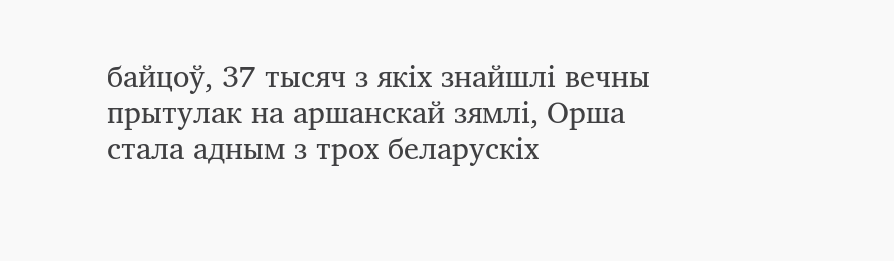байцоў, 37 тысяч з якіх знайшлі вечны прытулак на аршанскай зямлі, Орша стала адным з трох беларускіх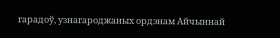гарадоў, узнагароджаных ордэнам Айчыннай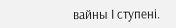вайны І ступені.